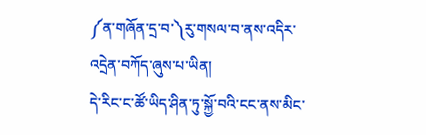༼ན་གཞོན་དྲ་བ་༽རུ་གསལ་བ་ནས་འདིར་འདྲེན་བཀོད་ཞུས་པ་ཡིན།
དེ་རིང་ང་ཚོ་ཡིད་ཤིན་ཏུ་སྐྱོ་བའི་ངང་ནས་མིང་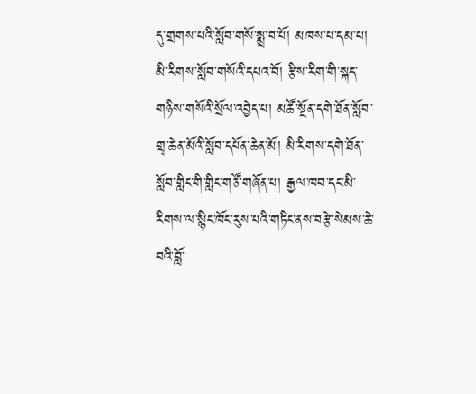དུ་གྲགས་པའི་སློབ་གསོ་སྨྲ་བ་པོ། མཁས་པ་དམ་པ། མི་རིགས་སློབ་གསོའི་དཔའ་བོ། རྩིས་རིག་གི་སྐད་གཉིས་གསོའི་སྲོལ་འབྱེད་པ། མཚོ་སྔོན་དགེ་ཐོན་སློབ་གྲྭ་ཆེན་མོའི་སློབ་དཔོན་ཆེན་མོ། མི་རིགས་དགེ་ཐོན་སློབ་གླིང་གི་གླིང་གཙོ་གཞོན་པ། རྒྱལ་ཁབ་དང་མི་རིགས་ལ་སྙིང་ཁོང་རུས་པའི་གཏིང་ནས་བརྩེ་སེམས་ཆེ་བའི་བློ་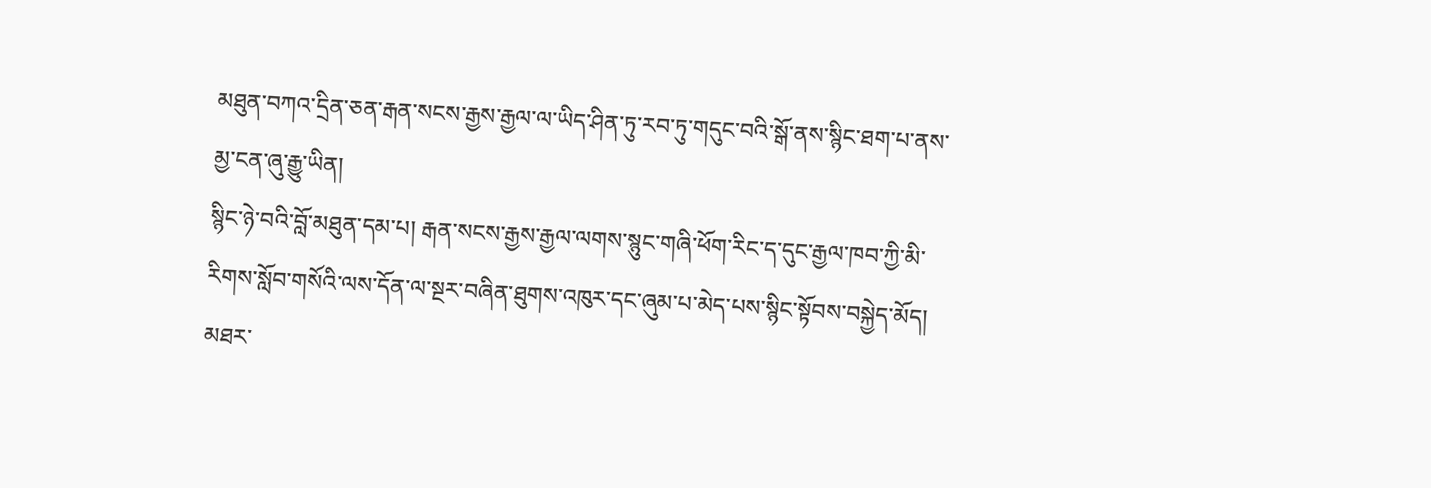མཐུན་བཀའ་དྲིན་ཅན་རྒན་སངས་རྒྱས་རྒྱལ་ལ་ཡིད་ཤིན་ཏུ་རབ་ཏུ་གདུང་བའི་སྒོ་ནས་སྙིང་ཐག་པ་ནས་མྱ་ངན་ཞུ་རྒྱུ་ཡིན།
སྙིང་ཉེ་བའི་བློ་མཐུན་དམ་པ། རྒན་སངས་རྒྱས་རྒྱལ་ལགས་སྙུང་གཞི་ཕོག་རིང་ད་དུང་རྒྱལ་ཁབ་ཀྱི་མི་རིགས་སློབ་གསོའི་ལས་དོན་ལ་སྔར་བཞིན་ཐུགས་འཁུར་དང་ཞུམ་པ་མེད་པས་སྙིང་སྟོབས་བསྐྱེད་མོད། མཐར་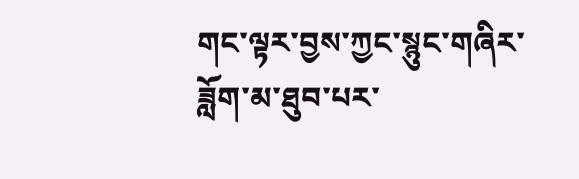གང་ལྟར་བྱས་ཀྱང་སྙུང་གཞིར་ཟློག་མ་ཐུབ་པར་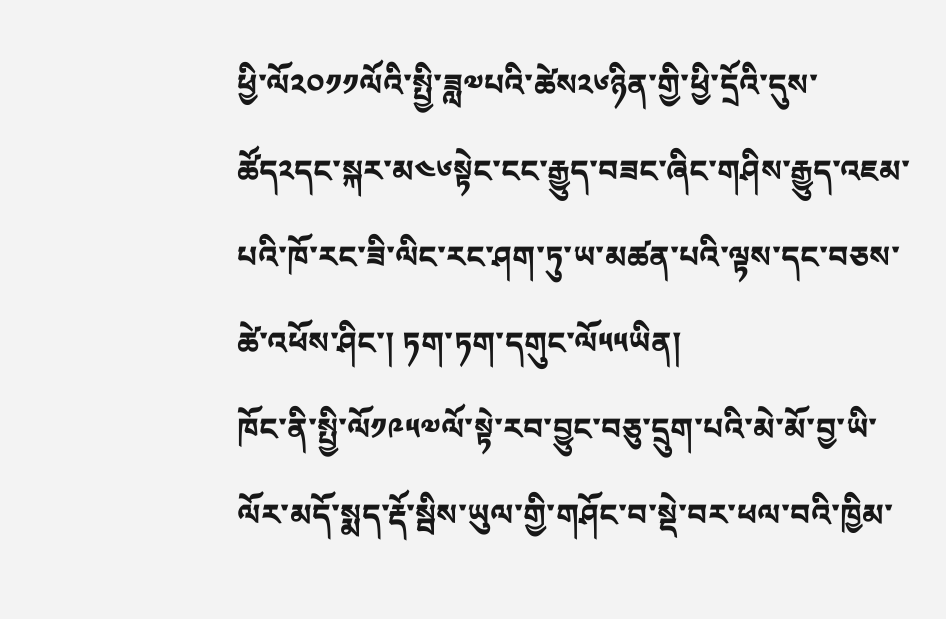ཕྱི་ལོ༢༠༡༡ལོའི་སྤྱི་ཟླ༧པའི་ཚེས༢༦ཉིན་གྱི་ཕྱི་དྲོའི་དུས་ཚོད༢དང་སྐར་མ༤༦སྟེང་ངང་རྒྱུད་བཟང་ཞིང་གཤིས་རྒྱུད་འཇམ་པའི་ཁོ་རང་ཟི་ལིང་རང་ཤག་ཏུ་ཡ་མཚན་པའི་ལྟས་དང་བཅས་ཚེ་འཕོས་ཤིང་། ཏག་ཏག་དགུང་ལོ༥༥ཡིན།
ཁོང་ནི་སྤྱི་ལོ༡༩༥༧ལོ་སྟེ་རབ་བྱུང་བཅུ་དྲུག་པའི་མེ་མོ་བྱ་ཡི་ལོར་མདོ་སྨད་རྡོ་སྦིས་ཡུལ་གྱི་གཤོང་བ་སྡེ་བར་ཕལ་བའི་ཁྱིམ་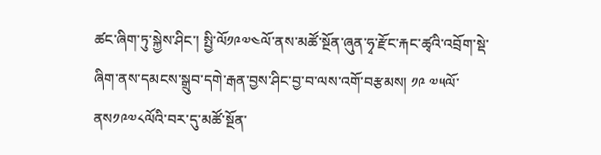ཚང་ཞིག་ཏུ་སྐྱེས་ཤིང་། སྤྱི་ལོ༡༩༧༤ལོ་ནས་མཚོ་སྔོན་ཞུན་ཧྭ་རྫོང་རྐང་ཚྭའི་འབྲོག་སྡེ་ཞིག་ནས་དམངས་སྒྲུབ་དགེ་རྒན་བྱས་ཤིང་བྱ་བ་ལས་འགོ་བརྩམས། ༡༩ ༧༥ལོ་ནས༡༩༧༨ལོའི་བར་དུ་མཚོ་སྔོན་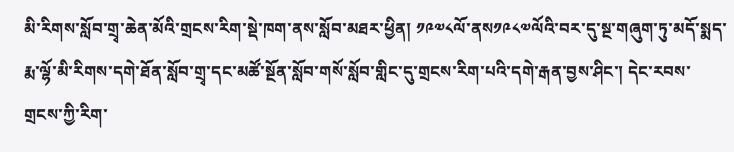མི་རིགས་སློབ་གྲྭ་ཆེན་མོའི་གྲངས་རིག་སྡེ་ཁག་ནས་སློབ་མཐར་ཕྱིན། ༡༩༧༨ལོ་ནས༡༩༨༧ལོའི་བར་དུ་སྔ་གཞུག་ཏུ་མདོ་སྨད་རྨ་ལྷོ་མི་རིགས་དགེ་ཐོན་སློབ་གྲྭ་དང་མཚོ་སྔོན་སློབ་གསོ་སློབ་གླིང་དུ་གྲངས་རིག་པའི་དགེ་རྒན་བྱས་ཤིང་། དེང་རབས་གྲངས་ཀྱི་རིག་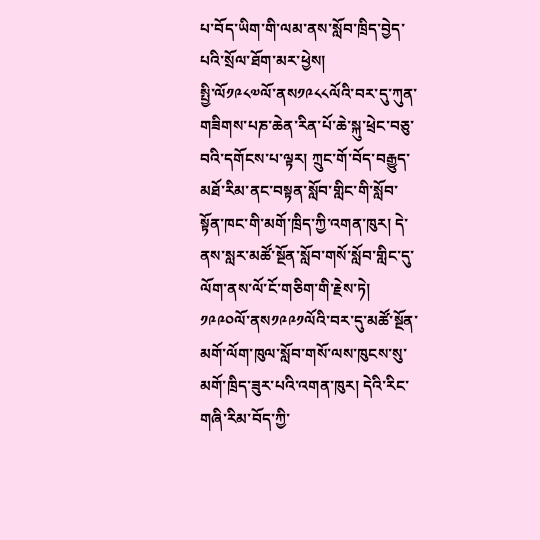པ་བོད་ཡིག་གི་ལམ་ནས་སློབ་ཁྲིད་བྱེད་པའི་སྲོལ་ཐོག་མར་ཕྱེས།
སྤྱི་ལོ༡༩༨༧ལོ་ནས༡༩༨༨ལོའི་བར་དུ་ཀུན་གཟིགས་པཎ་ཆེན་རིན་པོ་ཆེ་སྐུ་ཕྲེང་བཅུ་བའི་དགོངས་པ་ལྟར། ཀྲུང་གོ་བོད་བརྒྱུད་མཐོ་རིམ་ནང་བསྟན་སློབ་གླིང་གི་སློབ་སྟོན་ཁང་གི་མགོ་ཁྲིད་ཀྱི་འགན་ཁུར། དེ་ནས་སླར་མཚོ་སྔོན་སློབ་གསོ་སློབ་གླིང་དུ་ལོག་ནས་ལོ་ངོ་གཅིག་གི་རྗེས་ཏེ། ༡༩༩༠ལོ་ནས༡༩༩༡ལོའི་བར་དུ་མཚོ་སྔོན་མགོ་ལོག་ཁུལ་སློབ་གསོ་ལས་ཁུངས་སུ་མགོ་ཁྲིད་ཟུར་པའི་འགན་ཁུར། དེའི་རིང་གཞི་རིམ་བོད་ཀྱི་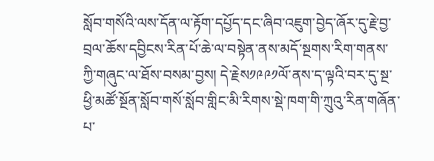སློབ་གསོའི་ལས་དོན་ལ་རྟོག་དཔྱོད་དང་ཞིབ་འཇུག་བྱེད་ཞོར་དུ་རྗེ་བྱ་བྲལ་ཆོས་དབྱིངས་རིན་པོ་ཆེ་ལ་བསྟེན་ནས་མདོ་སྔགས་རིག་གནས་ཀྱི་གཞུང་ལ་ཐོས་བསམ་བྱས། དེ་རྗེས༡༩༩༡ལོ་ནས་ད་ལྟའི་བར་དུ་སྔ་ཕྱི་མཚོ་སྔོན་སློབ་གསོ་སློབ་གླིང་མི་རིགས་སྡེ་ཁག་གི་ཀྲུའུ་རིན་གཞོན་པ་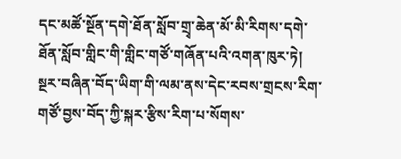དང་མཚོ་སྔོན་དགེ་ཐོན་སློབ་གྲྭ་ཆེན་མོ་མི་རིགས་དགེ་ཐོན་སློབ་གླིང་གི་གླིང་གཙོ་གཞོན་པའི་འགན་ཁུར་ཏེ། སྔར་བཞིན་བོད་ཡིག་གི་ལམ་ནས་དེང་རབས་གྲངས་རིག་གཙོ་བྱས་བོད་ཀྱི་སྐར་རྩིས་རིག་པ་སོགས་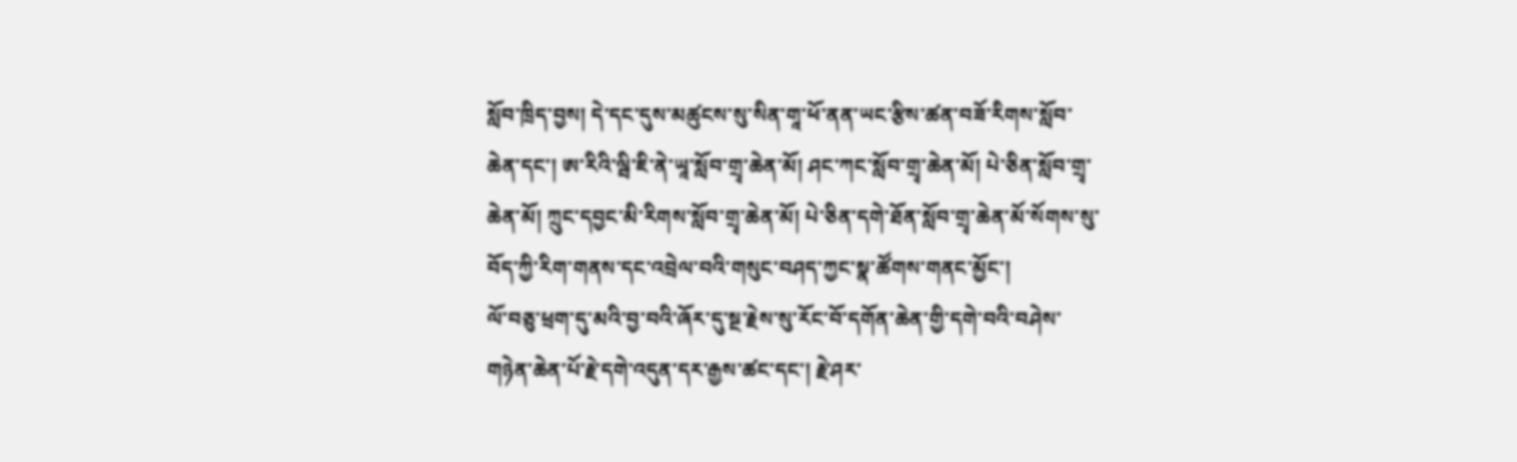སློབ་ཁྲིད་བྱས། དེ་དང་དུས་མཚུངས་སུ་སིན་གཱ་ཕོ་ནན་ཡང་རྩིས་ཚན་བཟོ་རིགས་སློབ་ཆེན་དང་། ཨ་རིའི་ལྦི་ཇི་ནེ་ཡཱ་སློབ་གྲྭ་ཆེན་མོ། ཤང་ཀང་སློབ་གྲྭ་ཆེན་མོ། པེ་ཅིན་སློབ་གྲྭ་ཆེན་མོ། ཀྲུང་དབྱང་མི་རིགས་སློབ་གྲྭ་ཆེན་མོ། པེ་ཅིན་དགེ་ཐོན་སློབ་གྲྭ་ཆེན་མོ་སོགས་སུ་བོད་ཀྱི་རིག་གནས་དང་འབྲེལ་བའི་གསུང་བཤད་ཀྱང་སྣ་ཚོགས་གནང་མྱོང་།
ལོ་བཅུ་ཕྲག་དུ་མའི་བྱ་བའི་ཞོར་དུ་སྔ་རྗེས་སུ་རོང་བོ་དགོན་ཆེན་གྱི་དགེ་བའི་བཤེས་གཉེན་ཆེན་པོ་རྗེ་དགེ་འདུན་དར་རྒྱས་ཚང་དང་། རྗེ་ཤར་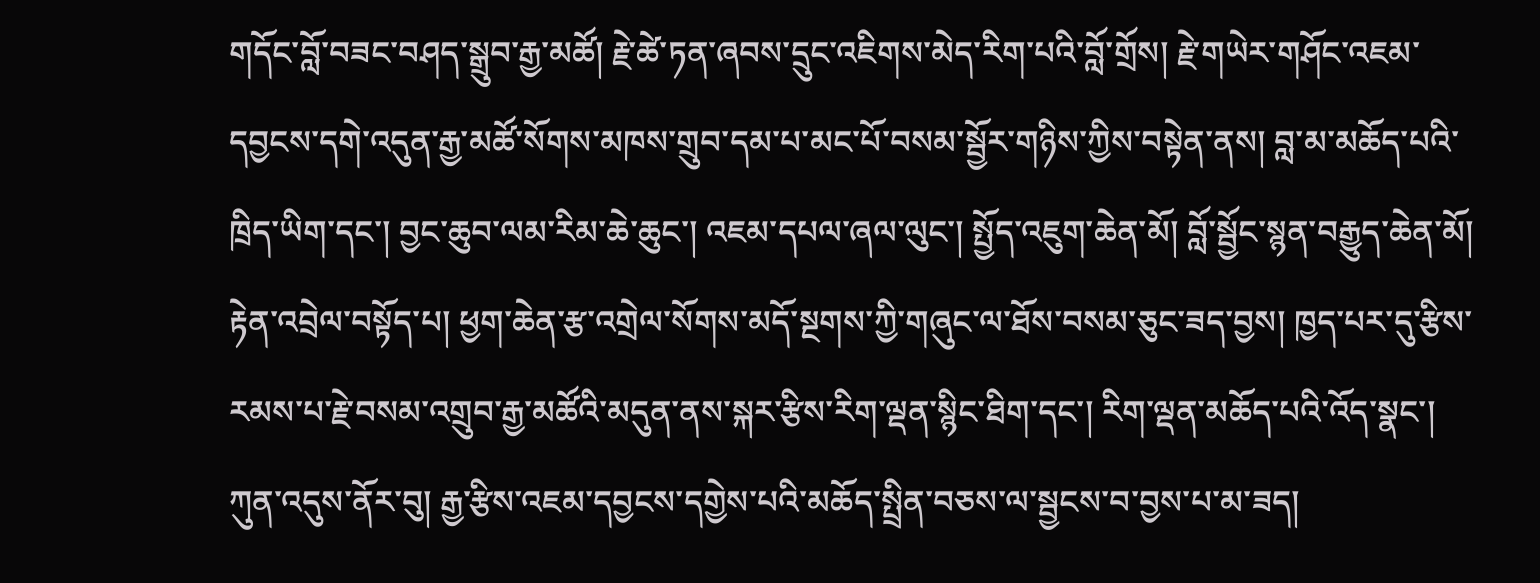གདོང་བློ་བཟང་བཤད་སྒྲུབ་རྒྱ་མཚོ། རྗེ་ཚེ་ཏན་ཞབས་དྲུང་འཇིགས་མེད་རིག་པའི་བློ་གྲོས། རྗེ་གཡེར་གཤོང་འཇམ་དབྱངས་དགེ་འདུན་རྒྱ་མཚོ་སོགས་མཁས་གྲུབ་དམ་པ་མང་པོ་བསམ་སྦྱོར་གཉིས་ཀྱིས་བསྟེན་ནས། བླ་མ་མཆོད་པའི་ཁྲིད་ཡིག་དང་། བྱང་ཆུབ་ལམ་རིམ་ཆེ་ཆུང་། འཇམ་དཔལ་ཞལ་ལུང་། སྤྱོད་འཇུག་ཆེན་མོ། བློ་སྦྱོང་སྙན་བརྒྱུད་ཆེན་མོ། རྟེན་འབྲེལ་བསྟོད་པ། ཕྱག་ཆེན་རྩ་འགྲེལ་སོགས་མདོ་སྔགས་ཀྱི་གཞུང་ལ་ཐོས་བསམ་ཅུང་ཟད་བྱས། ཁྱད་པར་དུ་རྩིས་རམས་པ་རྗེ་བསམ་འགྲུབ་རྒྱ་མཚོའི་མདུན་ནས་སྐར་རྩིས་རིག་ལྡན་སྙིང་ཐིག་དང་། རིག་ལྡན་མཆོད་པའི་འོད་སྣང་། ཀུན་འདུས་ནོར་བུ། རྒྱ་རྩིས་འཇམ་དབྱངས་དགྱེས་པའི་མཆོད་སྤྲིན་བཅས་ལ་སྦྱངས་བ་བྱས་པ་མ་ཟད།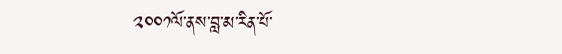༢༠༠༡ལོ་ནས་བླ་མ་རིན་པོ་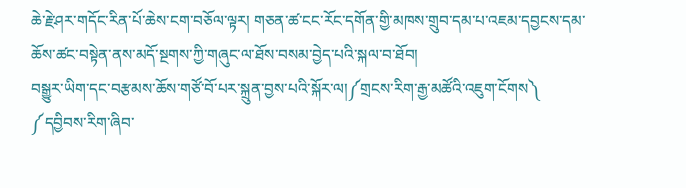ཆེ་རྗེ་ཤར་གདོང་རིན་པོ་ཆེས་ངག་བཅོལ་ལྟར། གཅན་ཚ་ངང་རོང་དགོན་གྱི་མཁས་གྲུབ་དམ་པ་འཇམ་དབྱངས་དམ་ཆོས་ཚང་བསྟེན་ནས་མདོ་སྔགས་ཀྱི་གཞུང་ལ་ཐོས་བསམ་བྱེད་པའི་སྐལ་བ་ཐོབ།
བསྒྱུར་ཡིག་དང་བརྩམས་ཆོས་གཙོ་བོ་པར་སྐྲུན་བྱས་པའི་སྐོར་ལ།༼གྲངས་རིག་རྒྱ་མཚོའི་འཇུག་ངོགས༽
༼དབྱིབས་རིག་ཞིབ་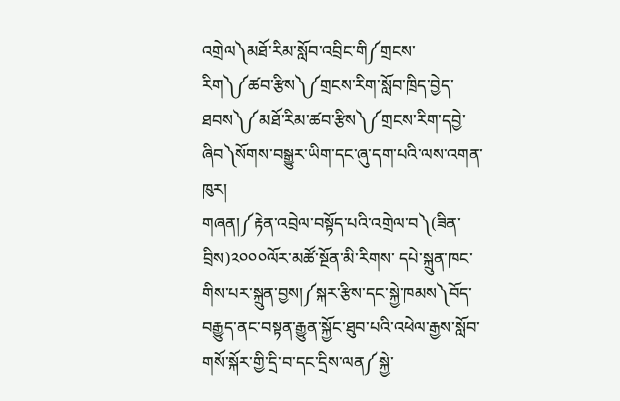འགྲེལ༽མཐོ་རིམ་སློབ་འབྲིང་གི༼གྲངས་རིག༽༼ཚབ་རྩིས༽༼གྲངས་རིག་སློབ་ཁྲིད་བྱེད་ཐབས༽༼མཐོ་རིམ་ཚབ་རྩིས༽༼གྲངས་རིག་དབྱེ་ཞིབ༽སོགས་བསྒྱུར་ཡིག་དང་ཞུ་དག་པའི་ལས་འགན་ཁུར།
གཞན།༼རྟེན་འབྲེལ་བསྟོད་པའི་འགྲེལ་བ༽(ཟིན་བྲིས)༢༠༠༠ལོར་མཚོ་སྔོན་མི་རིགས་ དཔེ་སྐྲུན་ཁང་གིས་པར་སྐྲུན་བྱས།༼སྐར་རྩིས་དང་སྐྱེ་ཁམས༽བོད་བརྒྱུད་ནང་བསྟན་རྒྱུན་སྐྱོང་ཐུབ་པའི་འཕེལ་རྒྱས་སློབ་གསོ་སྐོར་གྱི་དྲི་བ་དང་དྲིས་ལན༼སྐྱེ་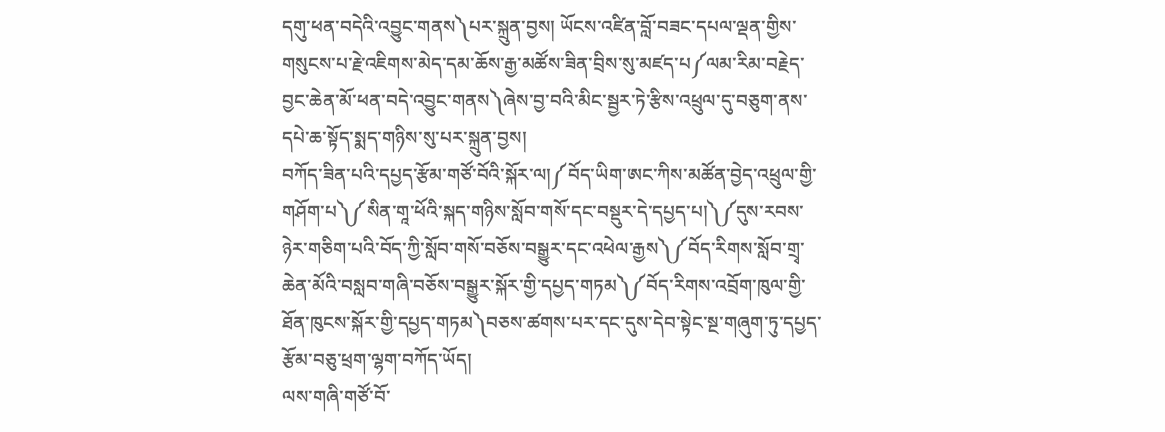དགུ་ཕན་བདེའི་འབྱུང་གནས༽པར་སྐྲུན་བྱས། ཡོངས་འཛིན་བློ་བཟང་དཔལ་ལྡན་གྱིས་གསུངས་པ་རྗེ་འཇིགས་མེད་དམ་ཆོས་རྒྱ་མཚོས་ཟིན་བྲིས་སུ་མཛད་པ༼ལམ་རིམ་བརྗེད་བྱང་ཆེན་མོ་ཕན་བདེ་འབྱུང་གནས༽ཞེས་བྱ་བའི་མིང་སྦྱར་ཏེ་རྩིས་འཕྲུལ་དུ་བཅུག་ནས་དཔེ་ཆ་སྟོད་སྨད་གཉིས་སུ་པར་སྐྲུན་བྱས།
བཀོད་ཟིན་པའི་དཔྱད་རྩོམ་གཙོ་བོའི་སྐོར་ལ།༼བོད་ཡིག་ཨང་ཀིས་མཚོན་བྱེད་འཕྲུལ་གྱི་གཤོག་པ༽༼སིན་གཱ་ཕོའི་སྐད་གཉིས་སློབ་གསོ་དང་བསྡུར་དེ་དཔྱད་པ།༽༼དུས་རབས་ཉེར་གཅིག་པའི་བོད་ཀྱི་སློབ་གསོ་བཅོས་བསྒྱུར་དང་འཕེལ་རྒྱས༽༼བོད་རིགས་སློབ་གྲྭ་ཆེན་མོའི་བསླབ་གཞི་བཅོས་བསྒྱུར་སྐོར་གྱི་དཔྱད་གཏམ༽༼བོད་རིགས་འབྲོག་ཁུལ་གྱི་ཐོན་ཁུངས་སྐོར་གྱི་དཔྱད་གཏམ༽བཅས་ཚགས་པར་དང་དུས་དེབ་སྟེང་སྔ་གཞུག་ཏུ་དཔྱད་རྩོམ་བཅུ་ཕྲག་ལྷག་བཀོད་ཡོད།
ལས་གཞི་གཙོ་བོ་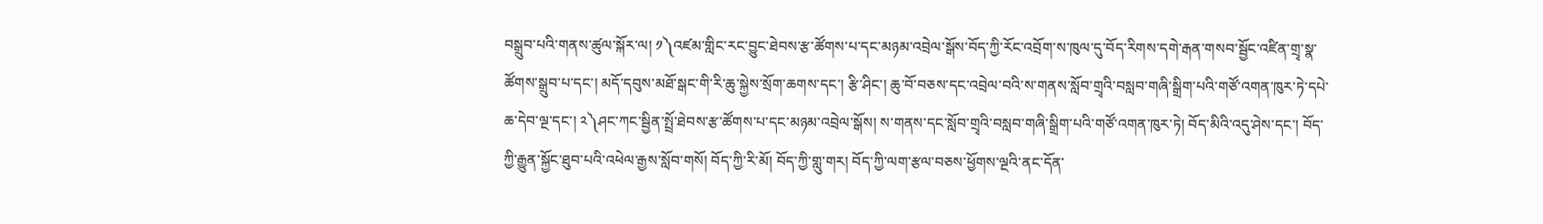བསྒྲུབ་པའི་གནས་ཚུལ་སྐོར་ལ། ༡༽འཛམ་གླིང་རང་བྱུང་ཐེབས་རྩ་ཚོགས་པ་དང་མཉམ་འབྲེལ་སྒོས་བོད་ཀྱི་རོང་འབྲོག་ས་ཁུལ་དུ་བོད་རིགས་དགེ་རྒན་གསབ་སྦྱོང་འཛིན་གྲྭ་སྣ་ཚོགས་སྒྲུབ་པ་དང་། མདོ་དབུས་མཐོ་སྒང་གི་རི་ཆུ་སྐྱེས་སྲོག་ཆགས་དང་། རྩི་ཤིང་། ཆུ་བོ་བཅས་དང་འབྲེལ་བའི་ས་གནས་སློབ་གྲྭའི་བསླབ་གཞི་སྒྲིག་པའི་གཙོ་འགན་ཁུར་ཏེ་དཔེ་ཆ་དེབ་ལྔ་དང་། ༢༽ཤང་ཀང་སྦྱིན་སྤྲོ་ཐེབས་རྩ་ཚོགས་པ་དང་མཉམ་འབྲེལ་སྒོས། ས་གནས་དང་སློབ་གྲྭའི་བསླབ་གཞི་སྒྲིག་པའི་གཙོ་འགན་ཁུར་ཏེ། བོད་མིའི་འདུ་ཤེས་དང་། བོད་ཀྱི་རྒྱུན་སྐྱོང་ཐུབ་པའི་འཕེལ་རྒྱས་སློབ་གསོ། བོད་ཀྱི་རི་མོ། བོད་ཀྱི་གླུ་གར། བོད་ཀྱི་ལག་རྩལ་བཅས་ཕྱོགས་ལྔའི་ནང་དོན་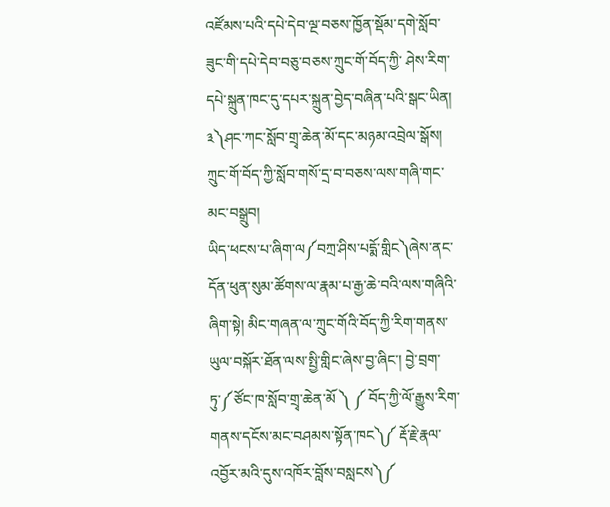འཛོམས་པའི་དཔེ་དེབ་ལྔ་བཅས་ཁྱོན་སྡོམ་དགེ་སློབ་ཟུང་གི་དཔེ་དེབ་བཅུ་བཅས་ཀྲུང་གོ་བོད་ཀྱི་ ཤེས་རིག་དཔེ་སྐྲུན་ཁང་དུ་དཔར་སྐྲུན་བྱེད་བཞིན་པའི་སྒང་ཡིན། ༣༽ཤང་ཀང་སློབ་གྲྭ་ཆེན་མོ་དང་མཉམ་འབྲེལ་སྒོས། ཀྲུང་གོ་བོད་ཀྱི་སློབ་གསོ་དྲ་བ་བཅས་ལས་གཞི་གང་མང་བསྒྲུབ།
ཡིད་ཕངས་པ་ཞིག་ལ༼བཀྲ་ཤིས་པདྨོ་གླིང༽ཞེས་ནང་དོན་ཕུན་སུམ་ཚོགས་ལ་རྣམ་པ་རྒྱ་ཆེ་བའི་ལས་གཞིའི་ཞིག་སྟེ། མིང་གཞན་ལ་ཀྲུང་གོའི་བོད་ཀྱི་རིག་གནས་ཡུལ་བསྐོར་ཐོན་ལས་སྤྱི་གླིང་ཞེས་བྱ་ཞིང་། བྱེ་བྲག་ཏུ་༼ཙོང་ཁ་སློབ་གྲྭ་ཆེན་མོ ༽ ༼ བོད་ཀྱི་ལོ་རྒྱུས་རིག་གནས་དངོས་མང་བཤམས་སྟོན་ཁང༽༼ རྡོ་རྗེ་རྣལ་འབྱོར་མའི་དུས་འཁོར་བློས་བསླངས༽༼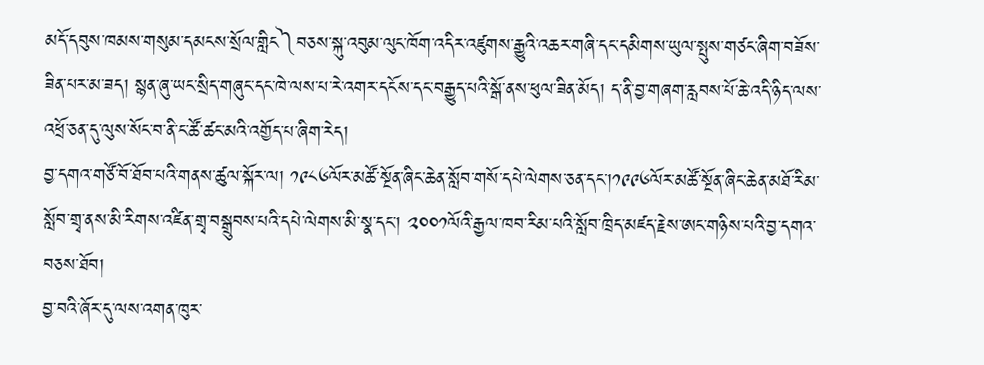མདོ་དབུས་ཁམས་གསུམ་དམངས་སྲོལ་གླིང༽བཅས་སྐུ་འབུམ་ལུང་ཁོག་འདིར་འཛུགས་རྒྱུའི་འཆར་གཞི་དང་དམིགས་ཡུལ་སྤུས་གཙང་ཞིག་བཟོས་ཟིན་པར་མ་ཟད། སྙན་ཞུ་ཡང་སྲིད་གཞུང་དང་ཁེ་ལས་པ་རེ་འགར་དངོས་དང་བརྒྱུད་པའི་སྒོ་ནས་ཕུལ་ཟིན་མོད། ད་ནི་བྱ་གཞག་རླབས་པོ་ཆེ་འདི་ཉིད་ལས་འཕྲོ་ཅན་དུ་ལུས་སོང་བ་ནི་ང་ཚོ་ཚང་མའི་འགྱོད་པ་ཞིག་རེད།
བྱ་དགའ་གཙོ་བོ་ཐོབ་པའི་གནས་ཚུལ་སྐོར་ལ། ༡༩༨༦ལོར་མཚོ་སྔོན་ཞིང་ཆེན་སློབ་གསོ་དཔེ་ལེགས་ཅན་དང་།༡༩༩༦ལོར་མཚོ་སྔོན་ཞིང་ཆེན་མཐོ་རིམ་སློབ་གྲྭ་ནས་མི་རིགས་འཛིན་གྲྭ་བསྒྲུབས་པའི་དཔེ་ལེགས་མི་སྣ་དང་། ༢༠༠༡ལོའི་རྒྱལ་ཁབ་རིམ་པའི་སློབ་ཁྲིད་མཛད་རྗེས་ཨང་གཉིས་པའི་བྱ་དགའ་བཅས་ཐོབ།
བྱ་བའི་ཞོར་དུ་ལས་འགན་ཁུར་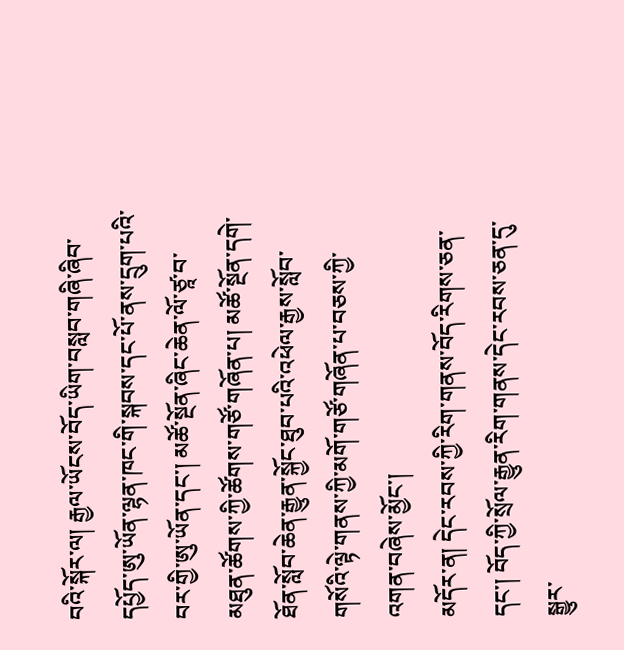བའི་སྐོར་ལ། རྒྱལ་ཡོངས་བོད་ཡིག་བསླབ་གཞི་ཞིབ་དཔྱོད་ཨུ་ཡོན་ལྷན་ཁང་གི་སྐབས་དང་པོ་ནས་དྲུག་པའི་བར་གྱི་ཨུ་ཡོན་དང་། མཚོ་སྔོན་ཞིང་ཆེན་ལོ་ཙཱ་བ་མཐུན་ཚོགས་ཀྱི་ཚོགས་གཙོ་གཞོན་པ། མཚོ་སྔོན་དགེ་ཐོན་སློབ་ཆེན་རྒྱུན་སྐྱོང་ཐུབ་པའི་འཕེལ་རྒྱས་སློབ་གསོའི་ལྟེ་གནས་ཀྱི་མགོ་གཙོ་གཞོན་པ་བཅས་ཀྱི་འགན་བཞེས་མྱོང་།
མདོར་ན། དེང་རབས་ཀྱི་རིག་གནས་བོད་རིགས་ཅན་དང་། བོད་ཀྱི་སྲོལ་རྒྱུན་རིག་གནས་དེང་རབས་ཅན་དུ་སྒྱུར་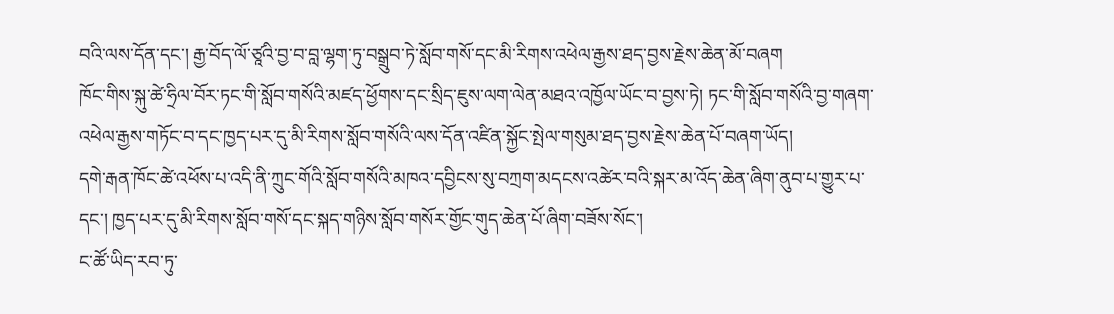བའི་ལས་དོན་དང་། རྒྱ་བོད་ལོ་ཙཱའི་བྱ་བ་བླ་ལྷག་ཏུ་བསྒྲུབ་ཏེ་སློབ་གསོ་དང་མི་རིགས་འཕེལ་རྒྱས་ཐད་བྱས་རྗེས་ཆེན་མོ་བཞག
ཁོང་གིས་སྐུ་ཚེ་ཧྲིལ་བོར་ཏང་གི་སློབ་གསོའི་མཛད་ཕྱོགས་དང་སྲིད་ཇུས་ལག་ལེན་མཐའ་འཁྱོལ་ཡོང་བ་བྱས་ཏེ། ཏང་གི་སློབ་གསོའི་བྱ་གཞག་འཕེལ་རྒྱས་གཏོང་བ་དང་ཁྱད་པར་དུ་མི་རིགས་སློབ་གསོའི་ལས་དོན་འཛིན་སྐྱོང་སྤེལ་གསུམ་ཐད་བྱས་རྗེས་ཆེན་པོ་བཞག་ཡོད།
དགེ་རྒན་ཁོང་ཚེ་འཕོས་པ་འདི་ནི་ཀྲུང་གོའི་སློབ་གསོའི་མཁའ་དབྱིངས་སུ་བཀྲག་མདངས་འཚེར་བའི་སྐར་མ་འོད་ཆེན་ཞིག་ནུབ་པ་གྱུར་པ་དང་། ཁྱད་པར་དུ་མི་རིགས་སློབ་གསོ་དང་སྐད་གཉིས་སློབ་གསོར་གྱོང་གུད་ཆེན་པོ་ཞིག་བཟོས་སོང་།
ང་ཚོ་ཡིད་རབ་ཏུ་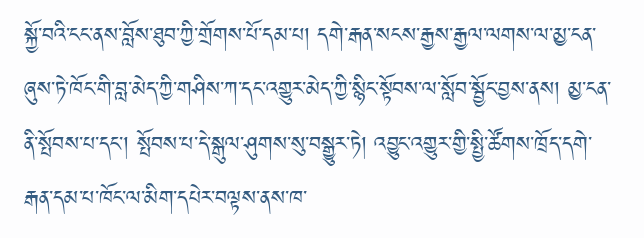སྐྱོ་བའི་ངང་ནས་བློས་ཐུབ་ཀྱི་གྲོགས་པོ་དམ་པ། དགེ་རྒན་སངས་རྒྱས་རྒྱལ་ལགས་ལ་མྱ་ངན་ཞུས་ཏེ་ཁོང་གི་བླ་མེད་ཀྱི་གཤིས་ཀ་དང་འགྱུར་མེད་ཀྱི་སྙིང་སྟོབས་ལ་སློབ་སྦྱོང་བྱས་ནས། མྱ་ངན་ནི་སྤོབས་པ་དང་། སྤོབས་པ་དེ་སྒུལ་ཤུགས་སུ་བསྒྱུར་ཏེ། འབྱུང་འགྱུར་གྱི་སྤྱི་ཚོགས་ཁྲོད་དགེ་རྒན་དམ་པ་ཁོང་ལ་མིག་དཔེར་བལྟས་ནས་ཁ་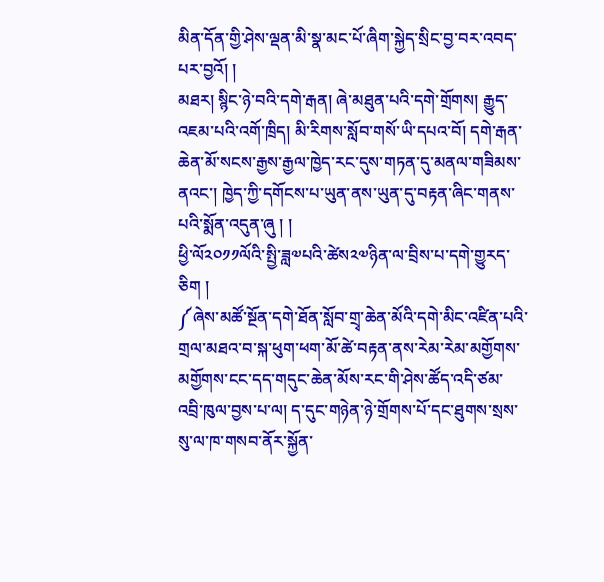མིན་དོན་གྱི་ཤེས་ལྡན་མི་སྣ་མང་པོ་ཞིག་སྐྱེད་སྲིང་བྱ་བར་འབད་པར་བྱའོ། །
མཐར། སྙིང་ཉེ་བའི་དགེ་རྒན། ཞེ་མཐུན་པའི་དགེ་གྲོགས། རྒྱུད་འཇམ་པའི་འགོ་ཁྲིད། མི་རིགས་སློབ་གསོ་ཡི་དཔའ་བོ། དགེ་རྒན་ཆེན་མོ་སངས་རྒྱས་རྒྱལ་ཁྱེད་རང་དུས་གཏན་དུ་མནལ་གཟིམས་ནའང་། ཁྱེད་ཀྱི་དགོངས་པ་ཡུན་ནས་ཡུན་དུ་བརྟན་ཞིང་གནས་པའི་སྨོན་འདུན་ཞུ ། །
ཕྱི་ལོ༢༠༡༡ལོའི་སྤྱི་ཟླ༧པའི་ཚེས༢༧ཉིན་ལ་བྲིས་པ་དགེ་གྱུརད་ཅིག །
༼ཞེས་མཚོ་སྔོན་དགེ་ཐོན་སློབ་གྲྭ་ཆེན་མོའི་དགེ་མིང་འཛིན་པའི་གྲལ་མཐའ་བ་སྐ་ཕུག་ཕག་མོ་ཚེ་བརྟན་ནས་རེམ་རེམ་མགྱོགས་མགྱོགས་ངང་དད་གདུང་ཆེན་མོས་རང་གི་ཤེས་ཚོད་འདི་ཙམ་འབྲི་ཁུལ་བྱས་པ་ལ། ད་དུང་གཉེན་ཉེ་གྲོགས་པོ་དང་ཐུགས་སྲས་སུ་ལ་ཁ་གསབ་ནོར་སྐྱོན་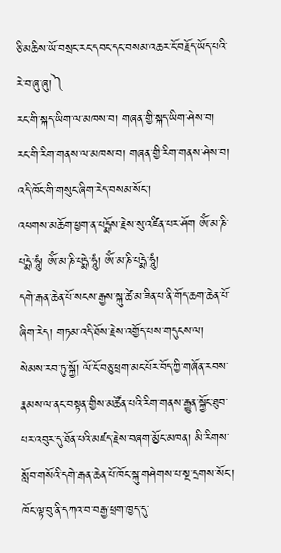ཅི་མཆིས་ཡོ་བསྲང་རང་དབང་དང་བསམ་འཆར་ངོ་བརྗོད་ཡོད་པའི་རེ་བ་ཞུ་ཞུ།༽
རང་གི་སྐད་ཡིག་ལ་མཁས་བ། གཞན་གྱི་སྐད་ཡིག་ཤེས་བ། རང་གི་རིག་གནས་ལ་མཁས་བ། གཞན་གྱི་རིག་གནས་ཤེས་བ། འདི་ཁོང་གི་གསུང་ཞིག་རེད་བསམ་སོང་།
འཕགས་མཆོག་ཕྱག་ན་པདྨོས་རྗེས་སུ་འཛིན་པར་ཤོག ཨོཾ་མ་ཎི་པདྨེ་ཧཱུཾ། ཨོཾ་མ་ཎི་པདྨེ་ཧཱུཾ། ཨོཾ་མ་ཎི་པདྨེ་ཧཱུཾ།
དགེ་རྒན་ཆེན་པོ་སངས་རྒྱས་སྐུ་ཚེ་མ་ཟིན་པ་ནི་གོད་ཆག་ཆེན་པོ་ཞིག་རེད། གཏམ་འདི་ཐོས་རྗེས་འགྱོད་པས་གདུངས་ལ། སེམས་རབ་ཏུ་སྐྱོ། ལོ་ངོ་བཅུ་ཕྲག་མང་པོར་བོད་ཀྱི་གཞོན་རབས་རྣམས་ལ་ནང་བསྟན་གྱིས་མཚོན་པའི་རིག་གནས་རྒྱུན་སྐྱོང་ཐུབ་པར་འབུར་དུ་ཐོན་པའི་མཛད་རྗེས་བཞག་མྱོང་མཁན། མི་རིགས་སློབ་གསོའི་དགེ་རྒན་ཆེན་པོ་ཁོང་སྐུ་གཤེགས་པ་སྔ་དྲགས་སོང་། ཁོང་ལྟ་བུ་ནི་དཀའ་བ་བརྒྱ་ཕྲག་ཁྱད་དུ་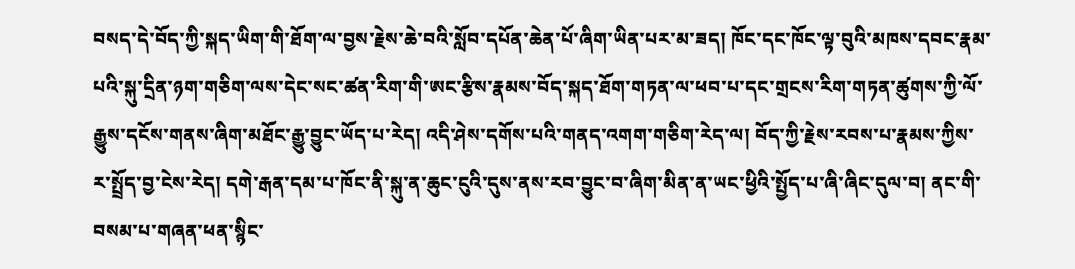བསད་དེ་བོད་ཀྱི་སྐད་ཡིག་གི་ཐོག་ལ་བྱས་རྗེས་ཆེ་བའི་སློབ་དཔོན་ཆེན་པོ་ཞིག་ཡིན་པར་མ་ཟད། ཁོང་དང་ཁོང་ལྟ་བུའི་མཁས་དབང་རྣམ་པའི་སྐུ་དྲིན་ཉག་གཅིག་ལས་དེང་སང་ཚན་རིག་གི་ཨང་རྩིས་རྣམས་བོད་སྐད་ཐོག་གཏན་ལ་ཕབ་པ་དང་གྲངས་རིག་གཏན་ཚུགས་ཀྱི་ལོ་རྒྱུས་དངོས་གནས་ཞིག་མཐོང་རྒྱུ་བྱུང་ཡོད་པ་རེད། འདི་ཤེས་དགོས་པའི་གནད་འགག་གཅིག་རེད་ལ། བོད་ཀྱི་རྗེས་རབས་པ་རྣམས་ཀྱིས་ར་སྤྲོད་བྱ་ངེས་རེད། དགེ་རྒན་དམ་པ་ཁོང་ནི་སྐུ་ན་ཆུང་ངུའི་དུས་ནས་རབ་བྱུང་བ་ཞིག་མིན་ན་ཡང་ཕྱིའི་སྤྱོད་པ་ཞི་ཞིང་དུལ་བ། ནང་གི་བསམ་པ་གཞན་ཕན་སྙིང་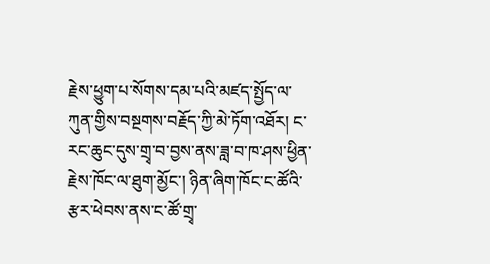རྗེས་ཕྱུག་པ་སོགས་དམ་པའི་མཛད་སྤྱོད་ལ་ཀུན་གྱིས་བསྔགས་བརྗོད་ཀྱི་མེ་ཏོག་འཐོར། ང་རང་ཆུང་དུས་གྲྭ་བ་བྱས་ནས་ཟླ་བ་ཁ་ཤས་ཕྱིན་རྗེས་ཁོང་ལ་ཐུག་མྱོང་། ཉིན་ཞིག་ཁོང་ང་ཚོའི་རྩར་ཕེབས་ནས་ང་ཚོ་གྲྭ་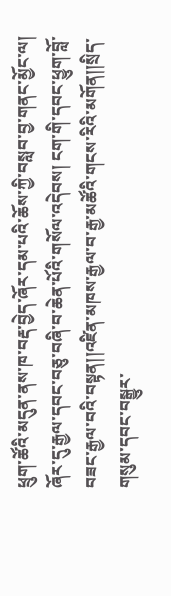ཕྲུག་ཚོའི་མདུན་ནས་ཁ་བརྡ་བྱེད་ཞོར་དམ་པའི་ཆོས་ཀྱི་བསླབ་བྱ་གནང་མྱོང་ལ། ཞོར་དུ་རྒྱལ་དབང་བཅུ་བཞི་བ་ཆེན་པོའི་གསོལ་འདེབས། ངག་གི་དབང་ཕྱུག་བློ་བཟང་རྒྱལ་བའི་བསྟན།།འཛིན་མཁས་རྒྱལ་བ་རྒྱ་མཚོའི་གངས་རིའི་མགོན།།སྲིད་གསུམ་དབང་བསྒྱུར་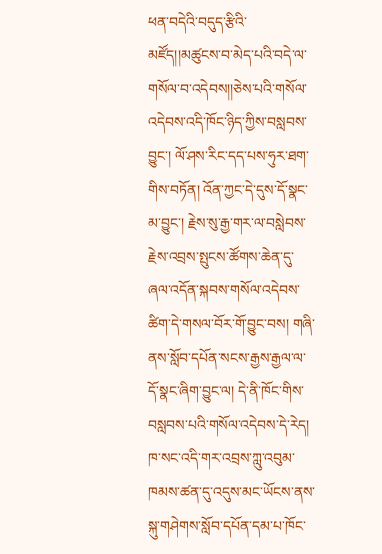ཕན་བདེའི་བདུད་རྩིའི་མཛོད།།མཚུངས་བ་མེད་པའི་བདེ་ལ་གསོལ་བ་འདེབས།།ཅེས་པའི་གསོལ་འདེབས་འདི་ཁོང་ཉིད་ཀྱིས་བསླབས་བྱུང་། ལོ་ཤས་རིང་དད་པས་ཧུར་ཐག་གིས་བཏོན། འོན་ཀྱང་དེ་དུས་དོ་སྣང་མ་བྱུང་། རྗེས་སུ་རྒྱ་གར་ལ་བསླེབས་རྗེས་འབྲས་སྤུངས་ཚོགས་ཆེན་དུ་ཞལ་འདོན་སྐབས་གསོལ་འདེབས་ཚིག་དེ་གསལ་བོར་གོ་བྱུང་བས། གཞི་ནས་སློབ་དཔོན་སངས་རྒྱས་རྒྱལ་ལ་དོ་སྣང་ཞིག་བྱུང་ལ། དེ་ནི་ཁོང་གིས་བསླབས་པའི་གསོལ་འདེབས་དེ་རེད།
ཁ་སང་འདི་གར་འབྲས་ཀླུ་འབུམ་ཁམས་ཚན་དུ་འདུས་མང་ཡོངས་ནས་སྐུ་གཤེགས་སློབ་དཔོན་དམ་པ་ཁོང་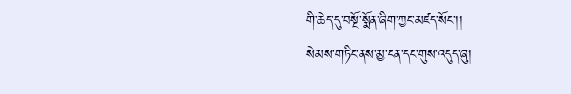གི་ཆེད་དུ་བསྔོ་སྨོན་ཞིག་ཀྱང་མཛད་སོང་།།
སེམས་གཏིང་ནས་མྱ་ངན་དང་གུས་འདུད་ཞུ།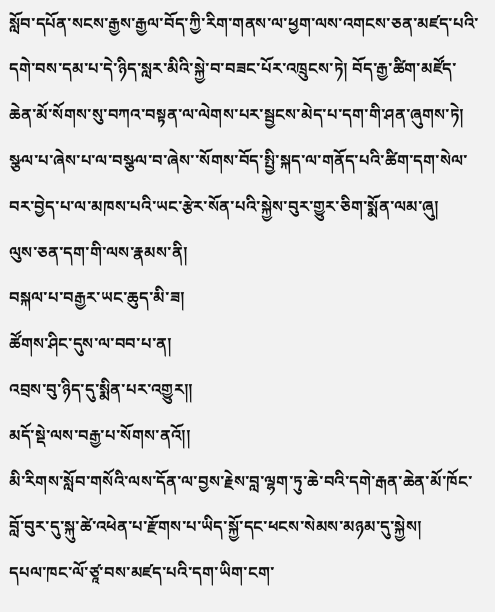སློབ་དཔོན་སངས་རྒྱས་རྒྱལ་བོད་ཀྱི་རིག་གནས་ལ་ཕྱག་ལས་འགངས་ཅན་མཛད་པའི་དགེ་བས་དམ་པ་དེ་ཉིད་སླར་མིའི་སྐྱེ་བ་བཟང་པོར་འཁྲུངས་ཏེ། བོད་རྒྱ་ཚིག་མཛོད་ཆེན་མོ་སོགས་སུ་བཀའ་བསྟན་ལ་ལེགས་པར་སྦྱངས་མེད་པ་དག་གི་ཤན་ཞུགས་ཏེ། སྩལ་པ་ཞེས་པ་ལ་བསྩལ་བ་ཞེས་་སོགས་བོད་སྤྱི་སྐད་ལ་གནོད་པའི་ཚིག་དག་སེལ་བར་བྱེད་པ་ལ་མཁས་པའི་ཡང་རྩེར་སོན་པའི་སྐྱེས་བུར་གྱུར་ཅིག་སྨོན་ལམ་ཞུ།
ལུས་ཅན་དག་གི་ལས་རྣམས་ནི།
བསྐལ་པ་བརྒྱར་ཡང་ཆུད་མི་ཟ།
ཚོགས་ཤིང་དུས་ལ་བབ་པ་ན།
འབྲས་བུ་ཉིད་དུ་སྨིན་པར་འགྱུར།།
མདོ་སྡེ་ལས་བརྒྱ་པ་སོགས་ནའོ།།
མི་རིགས་སློབ་གསོའི་ལས་དོན་ལ་བྱས་རྗེས་བླ་ལྷག་ཏུ་ཆེ་བའི་དགེ་རྒན་ཆེན་མོ་ཁོང་བློ་བུར་དུ་སྐུ་ཚེ་འཕེན་པ་རྫོགས་པ་ཡིད་སྐྱོ་དང་ཕངས་སེམས་མཉམ་དུ་སྐྱེས།
དཔལ་ཁང་ལོ་ཙཱ་བས་མཛད་པའི་དག་ཡིག་ངག་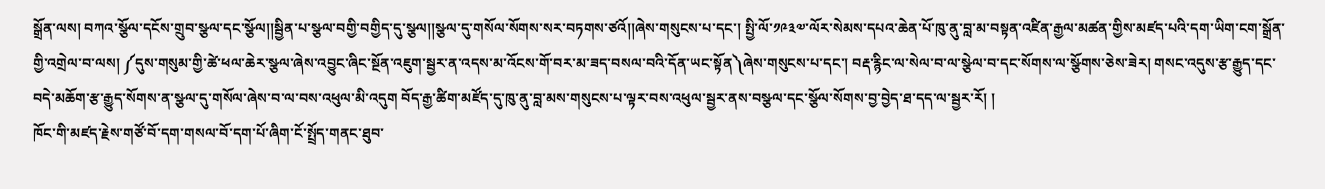སྒྲོན་ལས། བཀའ་སྩོལ་དངོས་གྲུབ་སྩལ་དང་སྩོལ།།སྦྱིན་པ་སྩལ་བགྱི་བགྱིད་དུ་སྩལ།།སྩལ་དུ་གསོལ་སོགས་སར་བཏགས་ཙའོ།།ཞེས་གསུངས་པ་དང་། སྤྱི་ལོ་༡༩༣༧་ལོར་སེམས་དཔའ་ཆེན་པོ་ཁུ་ནུ་བླ་མ་བསྟན་འཛིན་རྒྱལ་མཚན་གྱིས་མཛད་པའི་དག་ཡིག་ངག་སྒྲོན་གྱི་འགྲེལ་བ་ལས། ༼དུས་གསུམ་གྱི་ཚེ་ཕལ་ཆེར་སྩལ་ཞེས་འབྱུང་ཞིང་སྔོན་འཇུག་སྦྱར་ན་འདས་མ་འོངས་གོ་བར་མ་ཟད་བསལ་བའི་དོན་ཡང་སྟོན༽ཞེས་གསུངས་པ་དང་། བརྡ་རྙིང་ལ་སེལ་བ་ལ་སྩེལ་བ་དང་སོགས་ལ་སྩོགས་ཅེས་ཟེར། གསང་འདུས་རྩ་རྒྱུད་དང་བདེ་མཆོག་རྩ་རྒྱུད་སོགས་ན་སྩལ་དུ་གསོལ་ཞེས་བ་ལ་བས་འཕུལ་མི་འདུག བོད་རྒྱ་ཚིག་མཛོད་དུ་ཁུ་ནུ་བླ་མས་གསུངས་པ་ལྟར་བས་འཕུལ་སྦྱར་ནས་བསྩལ་དང་སྩོལ་སོགས་བྱ་བྱེད་ཐ་དད་ལ་སྦྱར་རོ། །
ཁོང་གི་མཛད་རྗེས་གཙོ་བོ་དག་གསལ་བོ་དག་པོ་ཞིག་ངོ་སྤྲོད་གནང་ཐུབ་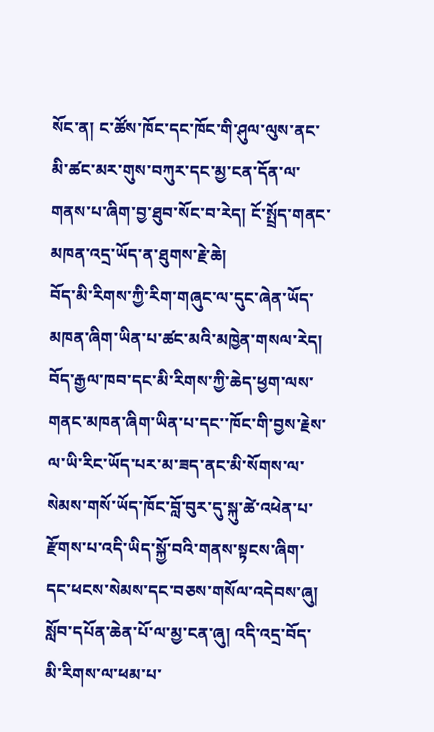སོང་ན། ང་ཚོས་ཁོང་དང་ཁོང་གི་ཤུལ་ལུས་ནང་མི་ཚང་མར་གུས་བཀུར་དང་མྱ་ངན་དོན་ལ་གནས་པ་ཞིག་བྱ་ཐུབ་སོང་བ་རེད། ངོ་སྤྲོད་གནང་མཁན་འདྲ་ཡོད་ན་ཐུགས་རྗེ་ཆེ།
བོད་མི་རིགས་ཀྱི་རིག་གཞུང་ལ་དུང་ཞེན་ཡོད་མཁན་ཞིག་ཡིན་པ་ཚང་མའི་མཁྱེན་གསལ་རེད། བོད་རྒྱལ་ཁབ་དང་མི་རིགས་ཀྱི་ཆེད་ཕྱག་ལས་གནང་མཁན་ཞིག་ཡིན་པ་དང་་ཁོང་གི་བྱས་རྗེས་ལ་ཡི་རིང་ཡོད་པར་མ་ཟད་ནང་མི་སོགས་ལ་སེམས་གསོ་ཡོད་ཁོང་བློ་བུར་དུ་སྐུ་ཚེ་འཕེན་པ་རྫོགས་པ་འདི་ཡིད་སྐྱོ་བའི་གནས་སྟངས་ཞིག་དང་ཕངས་སེམས་དང་བཅས་གསོལ་འདེབས་ཞུ།
སློབ་དཔོན་ཆེན་པོ་ལ་མྱ་ངན་ཞུ། འདི་འདྲ་བོད་མི་རིགས་ལ་ཕམ་པ་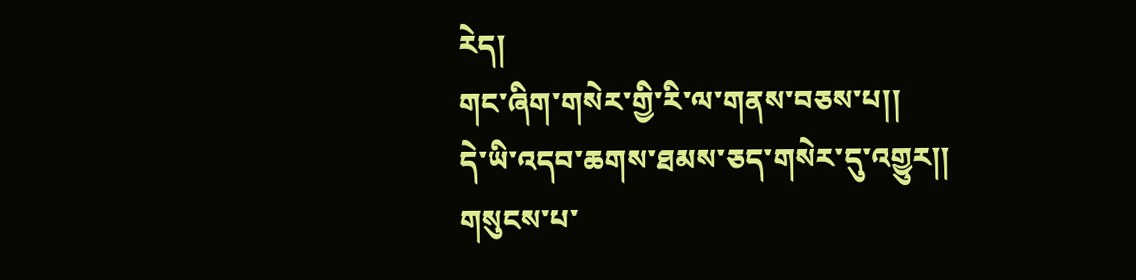རེད།
གང་ཞིག་གསེར་གྱི་རི་ལ་གནས་བཅས་པ།།
དེ་ཡི་འདབ་ཆགས་ཐམས་ཅད་གསེར་དུ་འགྱུར།།
གསུངས་པ་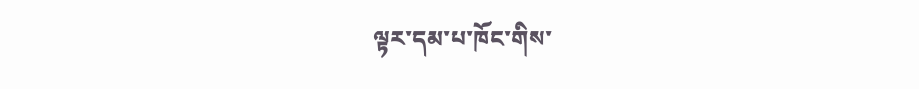ལྟར་དམ་པ་ཁོང་གིས་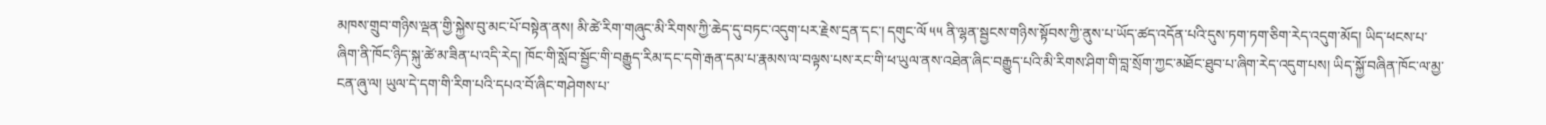མཁས་གྲུབ་གཉིས་ལྡན་གྱི་སྐྱེས་བུ་མང་པོ་བསྟེན་ནས། མི་ཚེ་རིག་གཞུང་མི་རིགས་ཀྱི་ཆེད་དུ་བཏང་འདུག་པར་རྗེས་དྲན་དང་། དགུང་ལོ ༥༥ ནི་ལྷན་སྦྱངས་གཉིས་སྟོབས་ཀྱི་ནུས་པ་ཡོད་ཚད་འདོན་པའི་དུས་ཏག་ཏག་ཅིག་རེད་འདུག་མོད། ཡིད་ཕངས་པ་ཞིག་ནི་ཁོང་ཉིད་སྐུ་ཚེ་མ་ཟིན་པ་འདི་རེད། ཁོང་གི་སློབ་སྦྱོང་གི་བརྒྱུད་རིམ་དང་དགེ་རྒན་དམ་པ་རྣམས་ལ་བལྟས་པས་རང་གི་ཕ་ཡུལ་ནས་འཐེན་ཞིང་བརྒྱུད་པའི་མི་རིགས་ཤིག་གི་བླ་སྲོག་ཀྱང་མཐོང་ཐུབ་པ་ཞིག་རེད་འདུག་པས། ཡིད་སྐྱོ་བཞིན་ཁོང་ལ་མྱ་ངན་ཞུ་ལ། ཡུལ་དེ་དག་གི་རིག་པའི་དཔའ་བོ་ཞིང་གཤེགས་པ་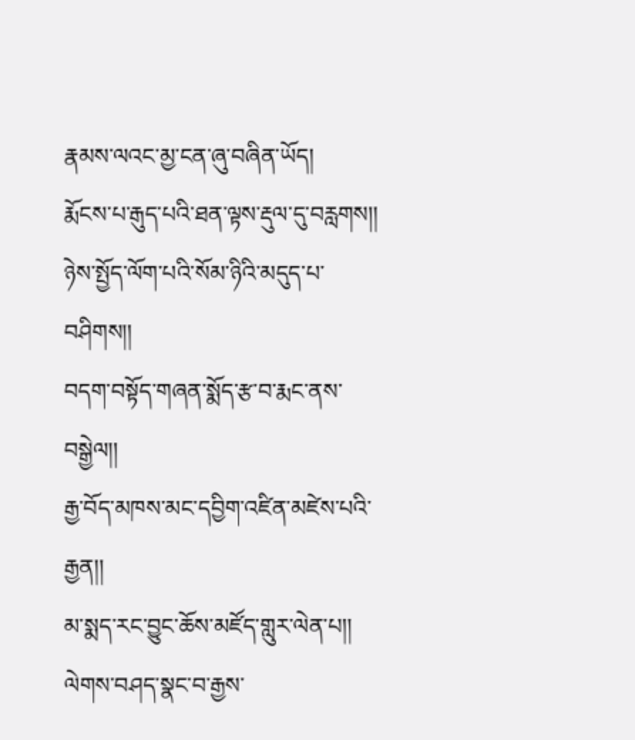རྣམས་ལའང་མྱ་ངན་ཞུ་བཞིན་ཡོད།
རྨོངས་པ་རྒུད་པའི་ཐན་ལྟས་རྡུལ་དུ་བརླགས།།
ཉེས་སྤྱོད་ལོག་པའི་སོམ་ཉིའི་མདུད་པ་བཤིགས།།
བདག་བསྟོད་གཞན་སྨོད་རྩ་བ་རྨང་ནས་བསྒྱེལ།།
རྒྱ་བོད་མཁས་མང་དབྱིག་འཛིན་མཛེས་པའི་རྒྱན།།
མ་སྨད་རང་བྱུང་ཆོས་མཛོད་གླུར་ལེན་པ།།
ལེགས་བཤད་སྣང་བ་རྒྱས་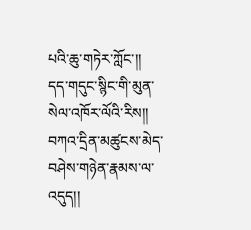པའི་ཆུ་གཏེར་ཀློང་།།
དད་གདུང་སྙིང་གི་མུན་སེལ་འཁོར་ལོའི་རིས།།
བཀའ་དྲིན་མཚུངས་མེད་བཤེས་གཉེན་རྣམས་ལ་འདུད།།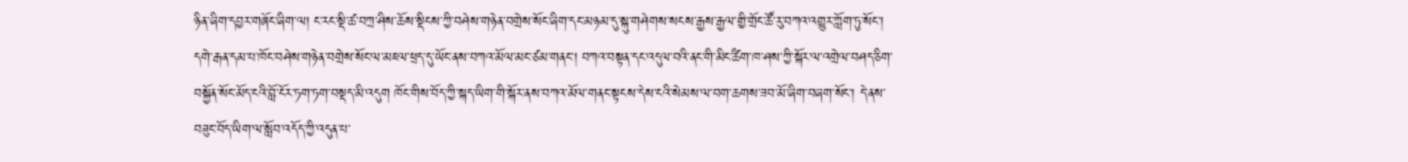ཉིན་ཞིག་དབྱར་གཞོང་ཞིག་ལ། ང་རང་སྡི་ཚ་བཀྲ་ཤིས་ཆོས་སྡིངས་ཀྱི་བཤེས་གཉེན་བགྲེས་སོང་ཞིག་དང་མཉམ་དུ་སྐུ་གཤེགས་སངས་རྒྱས་རྒྱལ་གྱི་གྲོང་ཚོ་རུ་བཀའ་འགྱུར་ཀློག་ཏུ་སོང་། དགེ་རྒན་དམ་པ་ཁོང་བཤེས་གཉེན་བགྲེས་སོང་ལ་མཇལ་ཕྲད་དུ་ཡོང་ནས་བཀའ་མོལ་མང་ཙམ་གནང་། བཀའ་བསྟན་དང་འདུལ་བའི་ནང་གི་མིང་ཚིག་ཁ་ཤས་ཀྱི་སྐོར་ལ་འགྲེལ་བཤད་ཅིག་བསྐྱོན་སོང་མོད་ངའི་བློ་ངོར་ཏག་ཏག་བསྡད་མི་འདུག ཁོང་གིས་བོད་ཀྱི་སྐད་ཡིག་གི་སྐོར་ནས་བཀའ་མོལ་གནང་སྟངས་དེས་ངའི་སེམས་ལ་བག་ཆགས་ཟབ་མོ་ཞིག་བཞག་སོང་། དེ་ནས་བཟུང་བོད་ཡིག་ལ་སློབ་འདོད་ཀྱི་འདུན་པ་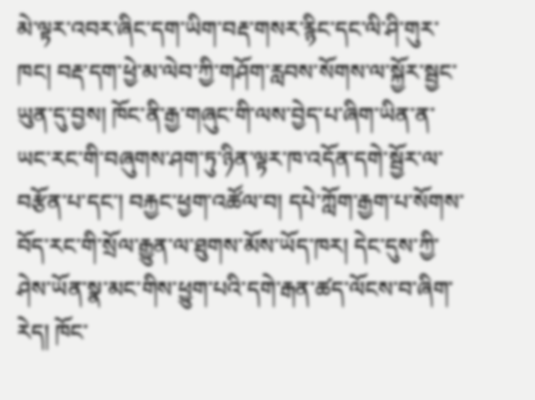མེ་ལྟར་འབར་ཞིང་དག་ཡིག་བརྡ་གསར་རྙིང་དང་ལི་ཤི་གུར་ཁང། བརྡ་དག་ཕྱེ་མ་ལེབ་ཀྱི་གཤོག་རླབས་སོགས་ལ་སྐྱོར་སྦྱང་ཡུན་དུ་བྱས། ཁོང་ནི་རྒྱ་གཞུང་གི་ལས་བྱེད་པ་ཞིག་ཡིན་ན་ཡང་རང་གི་བཞུགས་ཤག་ཏུ་ཉིན་ལྟར་ཁ་འདོན་དགེ་སྦྱོར་ལ་བརྩོན་པ་དང་། བརྐྱང་ཕྱག་འཚོལ་བ། དཔེ་ཀློག་རྒྱག་པ་སོགས་བོད་རང་གི་སྲོལ་རྒྱུན་ལ་ཐུགས་མོས་ཡོད་ཁར། དེང་དུས་ཀྱི་ཤེས་ཡོན་སྣ་མང་གིས་ཕྱུག་པའི་དགེ་རྒན་ཚད་ལོངས་བ་ཞིག་རེད། ཁོང་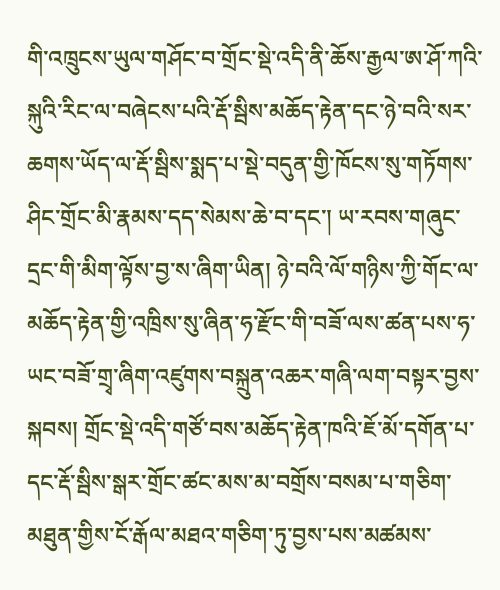གི་འཁྲུངས་ཡུལ་གཤོང་བ་གྲོང་སྡེ་འདི་ནི་ཆོས་རྒྱལ་ཨ་ཤོ་ཀའི་སྐུའི་རིང་ལ་བཞེངས་པའི་རྡོ་སྦིས་མཆོད་རྟེན་དང་ཉེ་བའི་སར་ཆགས་ཡོད་ལ་རྡོ་སྦིས་སྨད་པ་སྡེ་བདུན་གྱི་ཁོངས་སུ་གཏོགས་ཤིང་གྲོང་མི་རྣམས་དད་སེམས་ཆེ་བ་དང་། ཡ་རབས་གཞུང་དྲང་གི་མིག་ལྟོས་བྱ་ས་ཞིག་ཡིན། ཉེ་བའི་ལོ་གཉིས་ཀྱི་གོང་ལ་མཆོད་རྟེན་གྱི་འཁྲིས་སུ་ཞིན་ཧ་རྫོང་གི་བཟོ་ལས་ཚན་པས་ཧ་ཡང་བཟོ་གྲྭ་ཞིག་འཛུགས་བསྐྲུན་འཆར་གཞི་ལག་བསྟར་བྱས་སྐབས། གྲོང་སྡེ་འདི་གཙོ་བས་མཆོད་རྟེན་ཁའི་ཇོ་མོ་དགོན་པ་དང་རྡོ་སྦིས་སྒར་གྲོང་ཚང་མས་མ་བགྲོས་བསམ་པ་གཅིག་མཐུན་གྱིས་ངོ་རྒོལ་མཐའ་གཅིག་ཏུ་བྱས་པས་མཚམས་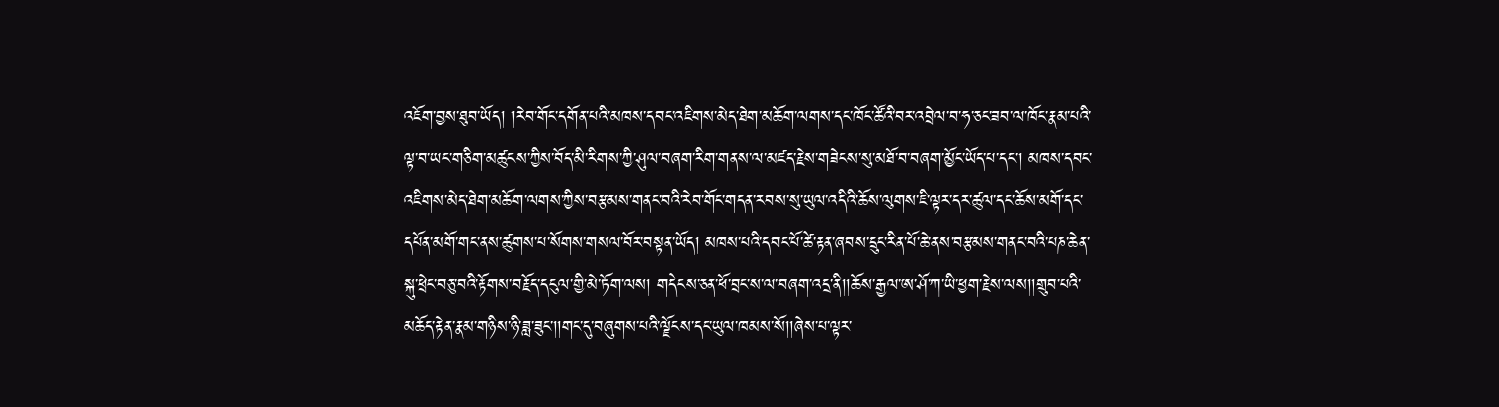འཇོག་བྱས་ཐུབ་ཡོད། །རེབ་གོང་དགོན་པའི་མཁས་དབང་འཇིགས་མེད་ཐེག་མཆོག་ལགས་དང་ཁོང་ཚོའི་བར་འབྲེལ་བ་ཧ་ཅང་ཟབ་ལ་ཁོང་རྣམ་པའི་ལྟ་བ་ཡང་གཅིག་མཚུངས་ཀྱིས་བོད་མི་རིགས་ཀྱི་ཤུལ་བཞག་རིག་གནས་ལ་མཛད་རྗེས་གཟེངས་སུ་མཐོ་བ་བཞག་མྱོང་ཡོད་པ་དང་། མཁས་དབང་འཇིགས་མེད་ཐེག་མཆོག་ལགས་ཀྱིས་བརྩམས་གནང་བའི་རེབ་གོང་གདན་རབས་སུ་ཡུལ་འདིའི་ཆོས་ལུགས་ཇི་ལྟར་དར་ཚུལ་དང་ཆོས་མགོ་དང་དཔོན་མགོ་གང་ནས་ཚུགས་པ་སོགས་གསལ་བོར་བསྟན་ཡོད། མཁས་པའི་དབང་པོ་ཚེ་རྟན་ཞབས་དྲུང་རིན་པོ་ཆེ་ནས་བརྩམས་གནང་བའི་པཎ་ཆེན་སྐུ་ཕྲེང་བཅུ་བའི་རྟོགས་བརྗོད་དངུལ་གྱི་མེ་ཏོག་ལས། གདེངས་ཅན་ཕོ་བྲང་ས་ལ་བཞག་འདྲ་ནི།།ཆོས་རྒྱལ་ཨ་ཤོ་ཀ་ཡི་ཕྱག་རྗེས་ལས།།གྲུབ་པའི་མཆོད་རྟེན་རྣམ་གཉིས་ཉི་ཟླ་ཟུང་།།གང་དུ་བཞུགས་པའི་ལྗོངས་དང་ཡུལ་ཁམས་སོ།།ཞེས་པ་ལྟར་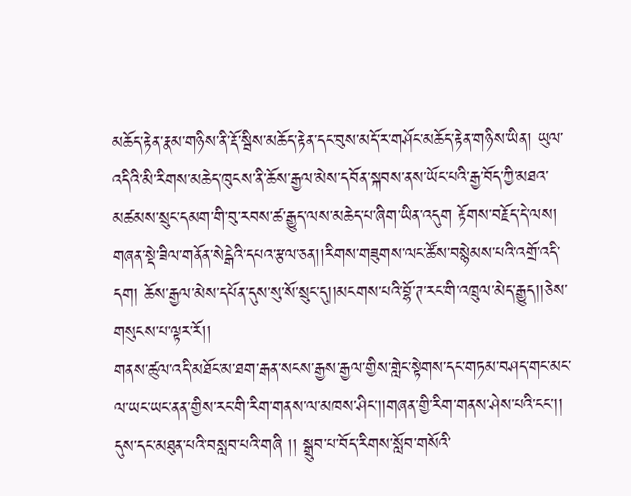མཆོད་རྟེན་རྣམ་གཉིས་ནི་རྡོ་སྦིས་མཆོད་རྟེན་དང་བུས་མདོ་ར་གཤོང་མཆོད་རྟེན་གཉིས་ཡིན། ཡུལ་འདིའི་མི་རིགས་མཆེད་ཁུངས་ནི་ཆོས་རྒྱལ་མེས་དབོན་སྐབས་ནས་ཡོང་པའི་རྒྱ་བོད་ཀྱི་མཐའ་མཚམས་སྲུང་དམག་གི་བུ་རབས་ཚ་རྒྱུད་ལས་མཆེད་པ་ཞིག་ཡིན་འདུག རྟོགས་བརྗོད་དེ་ལས། གཞན་སྡེ་ཟིལ་གནོན་སེངྒེའི་དཔའ་རྩལ་ཅན།།རིགས་གཟུགས་ལང་ཚོས་བསྙེམས་པའི་འགྲོ་འདི་དག། ཆོས་རྒྱལ་མེས་དཔོན་དུས་སུ་སོ་སྲུང་དུ།།མངགས་པའི་བྷོ་ཊ་རང་གི་འཁྲུལ་མེད་རྒྱུད།།ཅེས་གསུངས་པ་ལྟར་རོ།།
གནས་ཚུལ་འདི་མཐོང་མ་ཐག་རྒན་སངས་རྒྱས་རྒྱལ་གྱིས་གླེང་སྟེགས་དང་གཏམ་བཤད་གང་མང་ལ་ཡང་ཡང་ནན་གྱིས་རང་གི་རིག་གནས་ལ་མཁས་ཤིང་།།གཞན་གྱི་རིག་གནས་ཤེས་པའི་ངང་།། དུས་དང་མཐུན་པའི་བསླབ་པའི་གཞི །། སྒྲུབ་པ་བོད་རིགས་སློབ་གསོའི་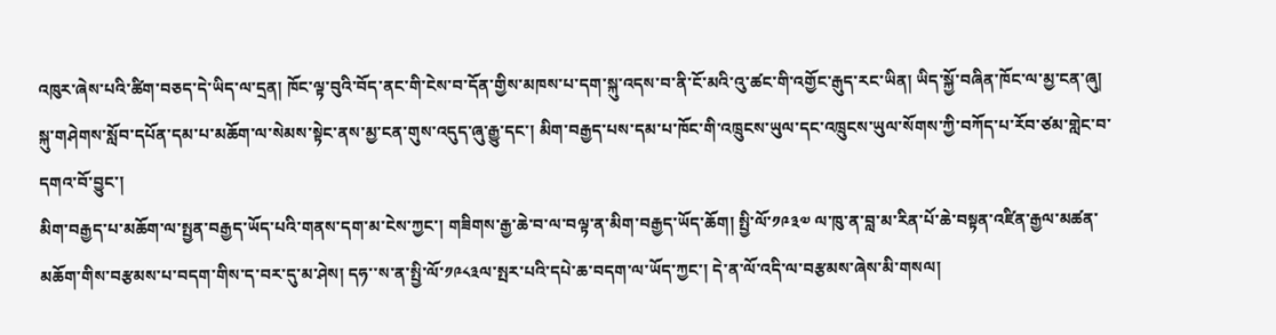འཁུར་ཞེས་པའི་ཚིག་བཅད་དེ་ཡིད་ལ་དྲན། ཁོང་ལྟ་བུའི་བོད་ནང་གི་ངེས་བ་དོན་གྱིས་མཁས་པ་དག་སྐུ་འདས་བ་ནི་ངོ་མའི་འུ་ཚང་གི་འགྱོང་རྒུད་རང་ཡིན། ཡིད་སྐྱོ་བཞིན་ཁོང་ལ་མྱ་ངན་ཞུ།
སྐུ་གཤེགས་སློབ་དཔོན་དམ་པ་མཆོག་ལ་སེམས་སྟེང་ནས་མྱ་ངན་གུས་འདུད་ཞུ་རྒྱུ་དང་། མིག་བརྒྱད་པས་དམ་པ་ཁོང་གི་འཁྲུངས་ཡུལ་དང་འཁྲུངས་ཡུལ་སོགས་ཀྱི་བཀོད་པ་རོབ་ཙམ་གླེང་བ་དགའ་བོ་བྱུང་།
མིག་བརྒྱད་པ་མཆོག་ལ་སྤྱན་བརྒྱད་ཡོད་པའི་གནས་དག་མ་ངེས་ཀྱང་། གཟིགས་རྒྱ་ཆེ་བ་ལ་བལྟ་ན་མིག་བརྒྱད་ཡོད་ཆོག། སྤྱི་ལོ་༡༩༣༧ ལ་ཁུ་ན་བླ་མ་རིན་པོ་ཆེ་བསྟན་འཛིན་རྒྱལ་མཚན་མཆོག་གིས་བརྩམས་པ་བདག་གིས་ད་བར་དུ་མ་ཤེས། དཧ་་ས་ན་སྤྱི་ལོ་༡༩༨༣ལ་སྤར་པའི་དཔེ་ཆ་བདག་ལ་ཡོད་ཀྱང་། དེ་ན་ལོ་འདི་ལ་བརྩམས་ཞེས་མི་གསལ།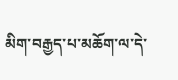མིག་བརྒྱད་པ་མཆོག་ལ་དེ་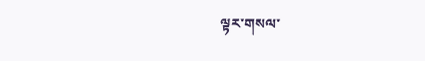ལྟར་གསལ་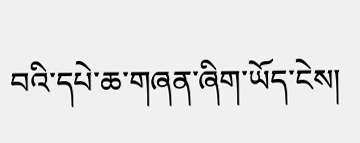བའི་དཔེ་ཆ་གཞན་ཞིག་ཡོད་ངེས།